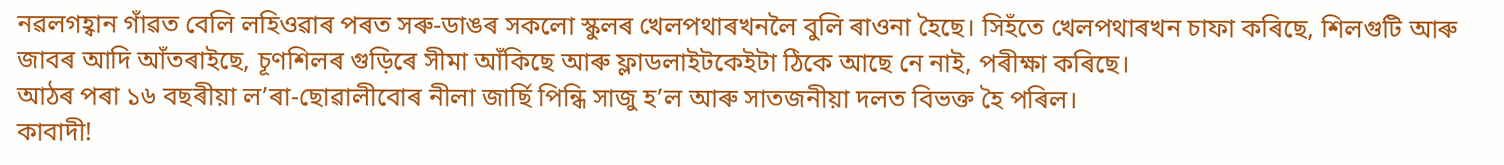নৱলগহ্বান গাঁৱত বেলি লহিওৱাৰ পৰত সৰু-ডাঙৰ সকলো স্কুলৰ খেলপথাৰখনলৈ বুলি ৰাওনা হৈছে। সিহঁতে খেলপথাৰখন চাফা কৰিছে, শিলগুটি আৰু জাবৰ আদি আঁতৰাইছে, চূণশিলৰ গুড়িৰে সীমা আঁকিছে আৰু ফ্লাডলাইটকেইটা ঠিকে আছে নে নাই, পৰীক্ষা কৰিছে।
আঠৰ পৰা ১৬ বছৰীয়া ল’ৰা-ছোৱালীবোৰ নীলা জাৰ্ছি পিন্ধি সাজু হ’ল আৰু সাতজনীয়া দলত বিভক্ত হৈ পৰিল।
কাবাদী!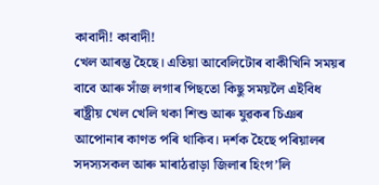কাবাদী! কাবাদী!
খেল আৰম্ভ হৈছে। এতিয়া আবেলিটোৰ বাকীখিনি সময়ৰ বাবে আৰু সাঁজ লগাৰ পিছতো কিছু সময়লৈ এইবিধ ৰাষ্ট্ৰীয় খেল খেলি থকা শিশু আৰু যুৱকৰ চিঞৰ আপোনাৰ কাণত পৰি থাকিব। দৰ্শক হৈছে পৰিয়ালৰ সদস্যসকল আৰু মাৰাঠৱাড়া জিলাৰ হিংগ’লি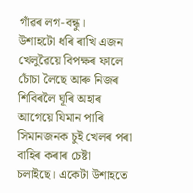গাঁৱৰ লগ-বন্ধু।
উশাহটো ধৰি ৰাখি এজন খেলুৱৈয়ে বিপক্ষৰ ফালে চোঁচা লৈছে আৰু নিজৰ শিবিৰলৈ ঘূৰি অহাৰ আগেয়ে যিমান পাৰি সিমানজনক চুই খেলৰ পৰা বাহিৰ কৰাৰ চেষ্টা চলাইছে। একেটা উশাহতে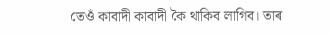তেওঁ কাবাদী কাবাদী কৈ থাকিব লাগিব। তাৰ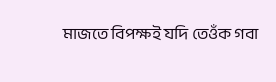মাজতে বিপক্ষই যদি তেওঁক গবা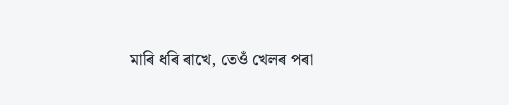মাৰি ধৰি ৰাখে, তেওঁ খেলৰ পৰা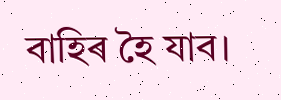বাহিৰ হৈ যাব।